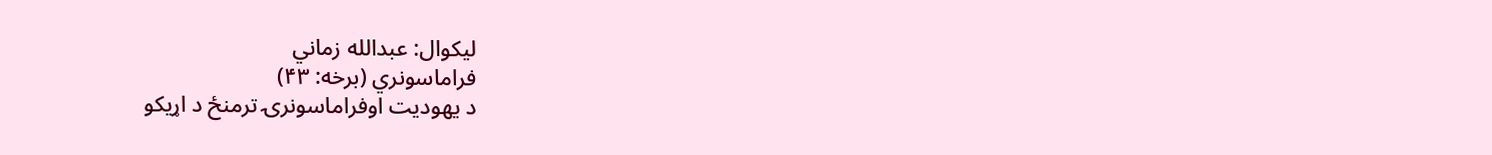لیکوال: عبدالله زماني
فراماسونري (برخه: ۴۳)
د یهودیت اوفراماسونرۍ ترمنځ د اړیکو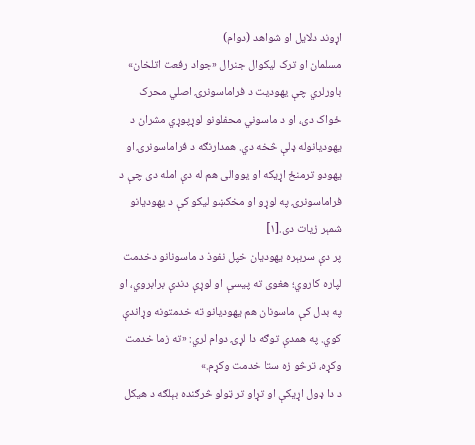اړوند دلایل او شواهد (دوام)
مسلمان او ترک لیکوال جنرال «جواد رفعت اتلخان» باورلري چې یهودیت د فراماسونرۍ اصلي محرک ځواک دی، او د ماسوني محفلونو لوړپوړي مشران د یهودیانوله ډلې څخه دي. همدارنګه د فراماسونرۍ او یهودو ترمنځ اړیکه او یووالی هم له دې امله دی چې د فراماسونرۍ په لوړو او مخکښو لیکو کې د یهودیانو شمېر زیات دی.[١]
پر دې سربېره یهودیان خپل نفوذ د ماسونانو دخدمت لپاره کاروي؛ هغوی ته پیسې او لوړې دندې برابروي، او په بدل کې ماسونان هم یهودیانو ته خدمتونه وړاندې کوي. په همدې توګه دا لړۍ دوام لري: «ته زما خدمت وکړه، ترڅو زه ستا خدمت وکړم.»
د دا ډول اړیکې او تړاو تر ټولو څرګنده بېلګه د هیکل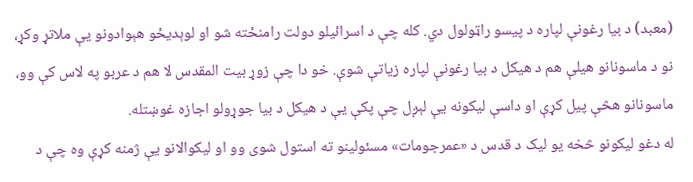(معبد) د بیا رغونې لپاره د پیسو راټولول دي. کله چې د اسرائیلو دولت رامنځته شو او لوېدیځو هېوادونو یې ملاتړ وکړ، نو د ماسونانو هیلې هم د هیکل د بیا رغونې لپاره زیاتې شوې. خو دا چې زوړ بیت المقدس لا هم د عربو په لاس کې وو، ماسونانو هڅې پیل کړې او داسې لیکونه یې لېږل چې پکې یې د هیکل د بیا جوړولو اجازه غوښتله.
له دغو لیکونو څخه یو لیک د قدس د «عمرجومات» مسئولینو ته استول شوی وو او لیکوالانو یې ژمنه کړې وه چې د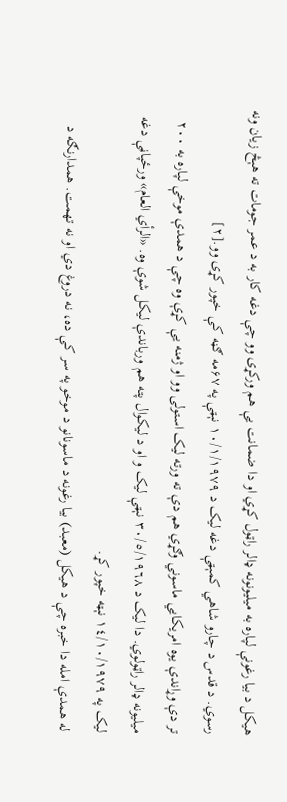هیکل د بیا رغونې لپاره به میلیونونه ډالر راټول کړي او دا ضمانت یې هم ورکړی وو چې دغه کار به د عمر جومات ته هېڅ زیان ونه رسوي. د قدس د چارو شاهي کمېټې دغه لیک د ١٠/١/١٩٧٩ نېټې په ۶۷مه ګڼه کې خپور کړی وو.[٢]
تر دې وړاندې یوه امریکایي ماسوني وګړي هم دې ته ورته لیک استولی وو او ژمنه یې کړې وه چې د همدې موخې لپاره به ۲۰۰ میلیونه ډالر راټولوي. دا لیک د ٣٠/٥/١٩٦٨ نېټې لیک و او د لیکوال پته هم ورباندې لیکل شوې وه. «الرأي العام» ورځپاڼې دغه لیک په ١٤/١٠/١٩٧٩ نېټه خپور کړ.
له همدې امله دا خبره چې د هیکل (معبد) بیا رغونه د ماسونانو د موخو په سر کې ده، نه دروغ دي او نه تهمت. همدارنګه د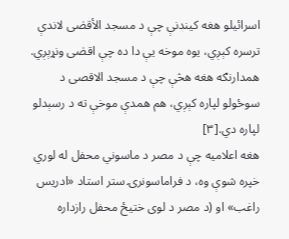اسرائیلو هغه کیندنې چې د مسجد الأقصٰی لاندې ترسره کېږي، یوه موخه یې دا ده چې اقصٰی ونړېږي. همدارنګه هغه هڅې چې د مسجد الاقصی د سوځولو لپاره کېږي، هم همدې موخې ته د رسېدلو لپاره دي.[٣]
هغه اعلامیه چې د مصر د ماسوني محفل له لوري خپره شوې وه، د فراماسونرۍ ستر استاد «ادریس راغب» او (د مصر د لوی ختیځ محفل رازداره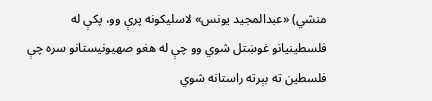منشي) «عبدالمجید یونس» لاسلیکونه پرې وو، پکې له فلسطینیانو غوښتل شوي وو چې له هغو صهیونیستانو سره چې فلسطین ته بېرته راستانه شوي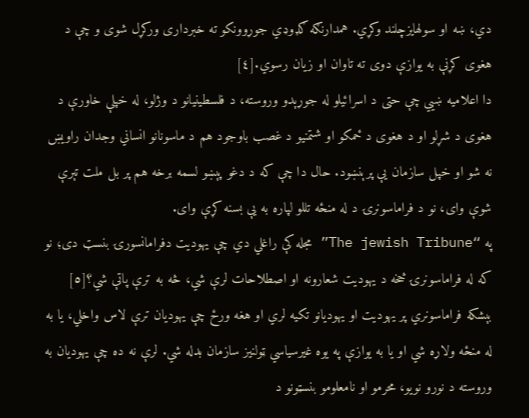دي، ښه او سولهایزچلند وکړي. همدارنګه ګډوډي جوړوونکو ته خبرداری ورکړل شوی و چې د هغوی کړنې به یوازې دوی ته تاوان او زیان رسوي.[٤]
دا اعلامیه ښيي چې حتی د اسرائیلو له جوړېدو وروسته، د فلسطینیانو د وژلو، له خپلې خاورې د هغوی د شړلو او د هغوی د ځمکو او شتمنیو د غصب باوجود هم د ماسونانو انساني وجدان راویښ نه شو او خپل سازمان یې پرېنښود. حال دا چې که د دغو پېښو لسمه برخه هم پر بل ملت تېرې شوې وای، نو د فراماسونرۍ د له منځه تللو لپاره به يې بسنه کړې وای.
په “The jewish Tribune” مجله کې راغلي دي چې یهودیت دفرامانسورۍ بنسټ دی؛ نو که له فراماسونرۍ څخه د یهودیت شعارونه او اصطلاحات لرې شي، څه به ترې پاتې شي؟[٥]
بېشکه فراماسونري پر یهودیت او یهودیانو تکیه لري او هغه ورځ چې یهودیان ترې لاس واخلي، یا به له منځه ولاړه شي او یا به یوازې په یوه غیرسیاسي ټولنیز سازمان بدله شي. لرې نه ده چې یهودیان به وروسته د نورو نویو، محرمو او نامعلومو بنسټونو د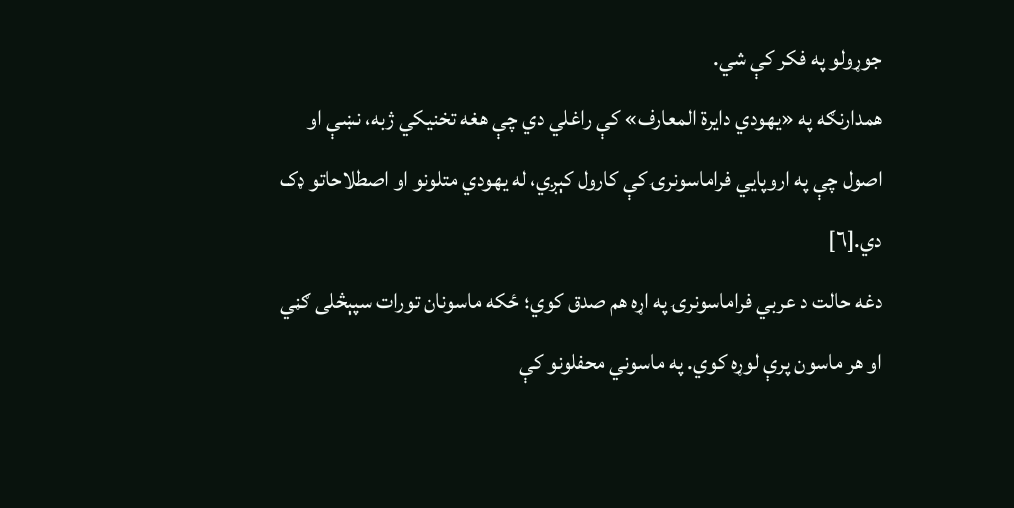جوړولو په فکر کې شي.
همدارنګه په «یهودي دایرة المعارف» کې راغلي دي چې هغه تخنیکي ژبه، نښې او اصول چې په اروپایي فراماسونرۍ کې کارول کېږي، له یهودي متلونو او اصطلاحاتو ډک دي.[٦]
دغه حالت د عربي فراماسونرۍ په اړه هم صدق کوي؛ ځکه ماسونان تورات سپېڅلی ګڼي او هر ماسون پرې لوړه کوي. په ماسوني محفلونو کې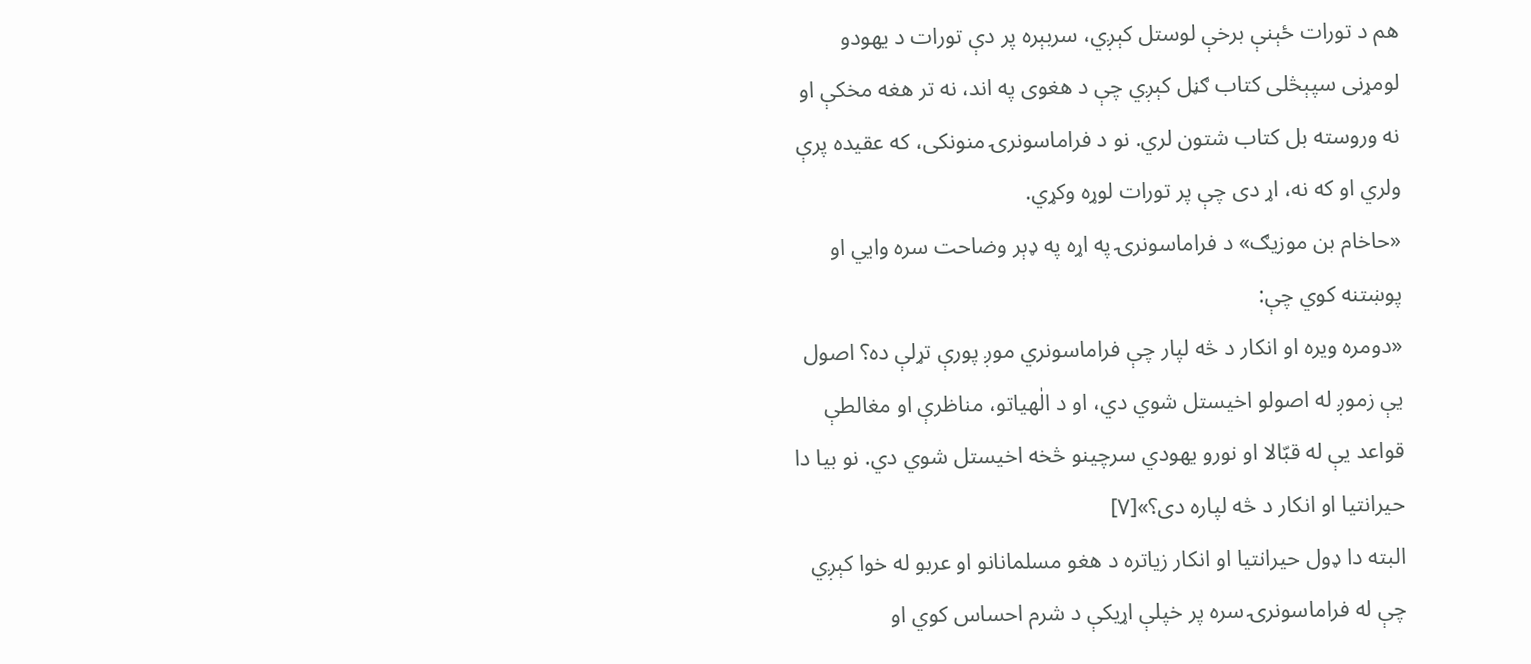هم د تورات ځېنې برخې لوستل کېږي، سربېره پر دې تورات د یهودو لومړنی سپېڅلی کتاب ګڼل کېږي چې د هغوی په اند، نه تر هغه مخکې او نه وروسته بل کتاب شتون لري. نو د فراماسونرۍ منونکی، که عقیده پرې ولري او که نه، اړ دی چې پر تورات لوړه وکړي.
«حاخام بن موزیګ» د فراماسونرۍ په اړه په ډېر وضاحت سره وایي او پوښتنه کوي چې:
«دومره ویره او انکار د څه لپار چې فراماسونري موږ پورې تړلې ده؟ اصول یې زموږ له اصولو اخیستل شوي دي، او د الٰهياتو، مناظرې او مغالطې قواعد یې له قبّالا او نورو یهودي سرچینو څخه اخیستل شوي دي. نو بیا دا حیرانتیا او انکار د څه لپاره دی؟»[٧]
البته دا ډول حیرانتیا او انکار زیاتره د هغو مسلمانانو او عربو له خوا کېږي چې له فراماسونرۍ سره پر خپلې اړیکې د شرم احساس کوي او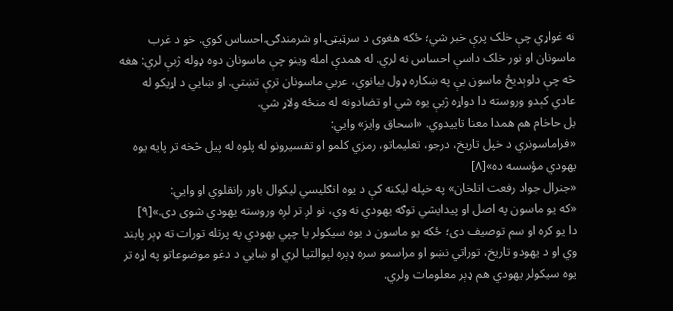نه غواړي چې خلک پرې خبر شي؛ ځکه هغوی د سرټيټۍ او شرمندګۍ احساس کوي. خو د غرب ماسونان او نور خلک داسې احساس نه لري. له همدې امله وینو چې ماسونان دوه ډوله ژبې لري: هغه څه چې دلوېدیځ ماسون یې په ښکاره ډول بیانوي، عربي ماسونان ترې تښتي. او ښایي د اړیکو له عادي کېدو وروسته دا دواړه ژبې یوه شي او تضادونه له منځه ولاړ شي.
بل حاخام هم همدا معنا تاییدوي. «اسحاق وایز» وایي:
«فراماسونري د خپل تاریخ، درجو، تعلیماتو، رمزي کلمو او تفسیرونو له پلوه له پیل څخه تر پایه یوه یهودي مؤسسه ده»[٨]
«جنرال جواد رفعت اتلخان» په خپله ليکنه کې د یوه انګلیسي لیکوال باور رانقلوي او وایي:
«که یو ماسون په اصل او پیدايشي توګه یهودي نه وي، نو لږ تر لږه وروسته یهودي شوی دی.»[٩]
دا یو کره او سم توصیف دی؛ ځکه یو ماسون د یوه سیکولر یا چپي یهودي په پرتله تورات ته ډېر پابند وي او د یهودو تاریخ، توراتي نښو او مراسمو سره ډېره لېوالتیا لري او ښایي د دغو موضوعاتو په اړه تر یوه سیکولر یهودي هم ډېر معلومات ولري.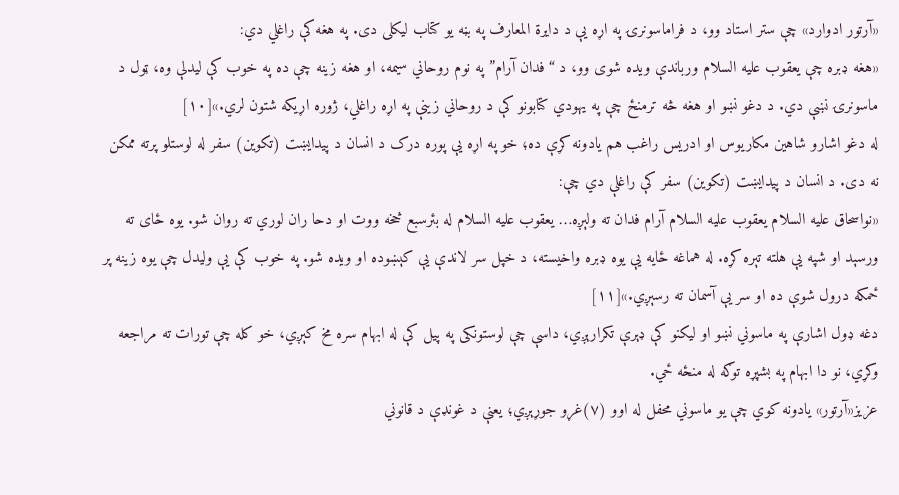«آرتور ادوارد» چې ستر استاد وو، د فراماسونرۍ په اړه یې د دایرة المعارف په بڼه یو کتاب لیکلی دی. په هغه کې راغلي دي:
«هغه ډبره چې یعقوب علیه السلام ورباندې ویده شوی وو، د “فدان آرام” په نوم روحاني سیمه، او هغه زینه چې ده په خوب کې لیدلې وه، ټول د ماسونرۍ نښې دي. د دغو نښو او هغه څه ترمنځ چې په یهودي کتابونو کې د روحاني زینې په اړه راغلي، ژوره اړیکه شتون لري.»[١٠]
له دغو اشارو شاهین مکاریوس او ادریس راغب هم یادونه کړې ده؛ خو په اړه یې پوره درک د انسان د پیدایښت (تکوین) سفر له لوستلو پرته ممکن نه دی. د انسان د پیدایښت (تکوین) سفر کې راغلې دي چې:
«نواسحاق علیه السلام یعقوب علیه السلام آرام فدان ته ولېږه… یعقوب علیه السلام له بئرسبع څخه ووت او دحا ران لوري ته روان شو. یوه ځای ته ورسېد او شپه یې هلته تېره کړه. له هماغه ځایه یې یوه ډبره واخیسته، د خپل سر لاندې یې کېښوده او ویده شو. په خوب کې یې ولیدل چې یوه زینه پر ځمکه درول شوې ده او سر یې آسمان ته رسېږي.»[١١]
دغه ډول اشارې په ماسوني نښو او لیکنو کې ډېرې تکرارېږي، داسې چې لوستونکی په پیل کې له ابهام سره مخ کېږي، خو کله چې تورات ته مراجعه وکړي، نو دا ابهام په بشپړه توګه له منځه ځي.
عزیز«آرتور» یادونه کوي چې یو ماسوني محفل له اوو (٧)غړو جوړېږي؛ یعنې د غونډې د قانوني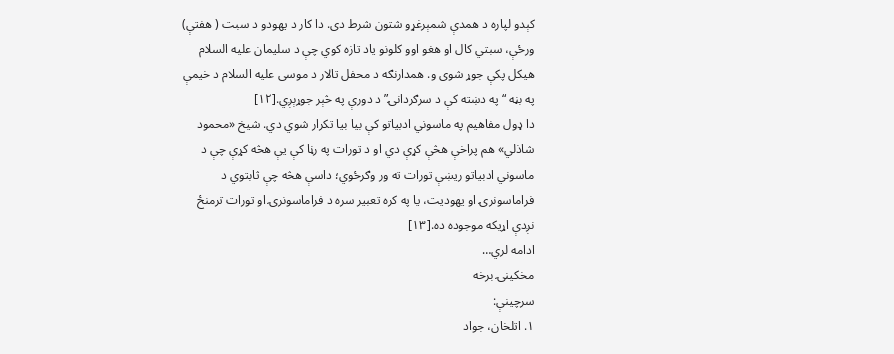کېدو لپاره د همدې شمېرغړو شتون شرط دی. دا کار د یهودو د سبت ( هفتې) ورځې، سبتي کال او هغو اوو کلونو یاد تازه کوي چې د سلیمان علیه السلام هیکل پکې جوړ شوی و. همدارنګه د محفل تالار د موسی علیه السلام د خیمې په بڼه “په دښته کې د سرګردانۍ” د دورې په څېر جوړېږي.[١٢]
دا ډول مفاهیم په ماسوني ادبیاتو کې بیا بیا تکرار شوي دي. شیخ «محمود شاذلي» هم پراخې هڅې کړې دي او د تورات په رڼا کې یې هڅه کړې چې د ماسوني ادبیاتو ریښې تورات ته ور وګرځوي؛ داسې هڅه چې ثابتوي د فراماسونرۍ او یهودیت، یا په کره تعبیر سره د فراماسونرۍ او تورات ترمنځ نږدې اړیکه موجوده ده.[١٣]
ادامه لري…
مخکینۍ برخه
سرچینې:
١. اتلخان، جواد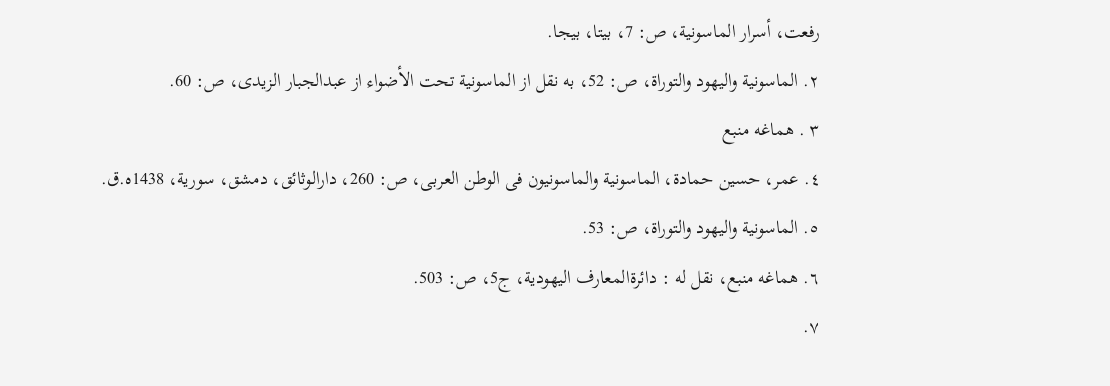رفعت، أسرار الماسونیة، ص: 7، بیتا، بیجا.
٢. الماسونیة والیهود والتوراة، ص: 52، به نقل از الماسونیة تحت الأضواء از عبدالجبار الزیدی، ص: 60.
٣ . هماغه منبع
٤. عمر، حسین حمادة، الماسونیة والماسونیون فی الوطن العربی، ص: 260، دارالوثائق، دمشق، سوریة، 1438ه.ق.
٥. الماسونیة والیهود والتوراة، ص: 53.
٦. هماغه منبع، نقل له : دائرةالمعارف الیهودیة، ج5، ص: 503.
٧.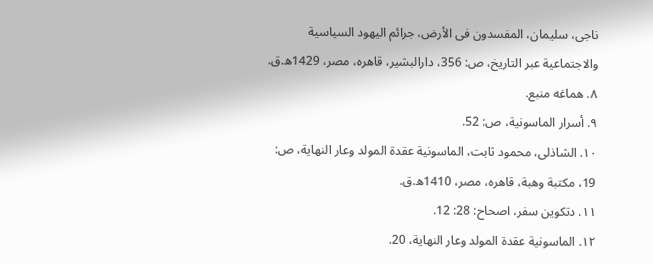ناجی، سلیمان، المفسدون فی الأرض، جرائم الیهود السیاسیة والاجتماعیة عبر التاریخ، ص: 356، دارالبشیر، قاهره، مصر، 1429ه.ق.
٨. هماغه منبع.
٩. أسرار الماسونیة، ص: 52.
١٠. الشاذلی، محمود ثابت، الماسونیة عقدة المولد وعار النهایة، ص: 19، مکتبة وهبة، قاهره، مصر، 1410ه.ق.
١١. دتکوین سفر، اصحاح: 28: 12.
١٢. الماسونیة عقدة المولد وعار النهایة، 20.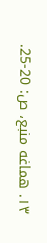١٣. هماغه منبع، ص: 20-25.